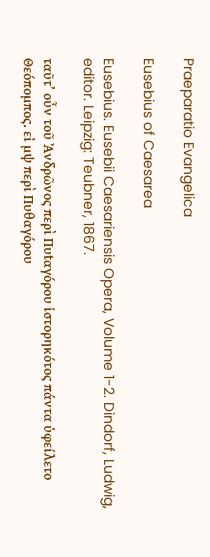Praeparatio Evangelica

Eusebius of Caesarea

Eusebius. Eusebii Caesariensis Opera, Volume 1-2. Dindorf, Ludwig, editor. Leipzig: Teubner, 1867.

ταῦτ’ οὖν τοῦ Ἀνδρῶνος περὶ Πυtαγόρου ἱστορηκότος πάντα ὑφείλετο Θεόπομπος. εἰ μψ περὶ Πυθαγόρου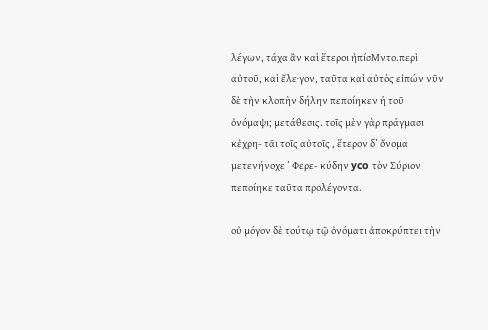λέγων, τάχα ἂν καὶ ἕτεροι ἠπίσΜντο.περὶ αὐτοῦ, καὶ ἔλε·γον, ταῦτα καὶ αὐτὸς εἰπών νῦν δὲ τὴν κλοπὴν δήλην πεποίηκεν ἡ τοῦ ὀνόμαψι; μετάθεσις. τοῖς μὲν γὰρ πράγμασι κἐχρη- τᾶι τοῖς αὐτοῖς , ἕτερον δ’ ὄνομα μετενήνοχε ’ Φερε- κύδην yco τὸν Σύριον πεποίηκε ταῦτα προλέγοντα.

οὐ μόγον δὲ τούτῳ τῷ ὀνόματι ἀποκρύπτει τὴν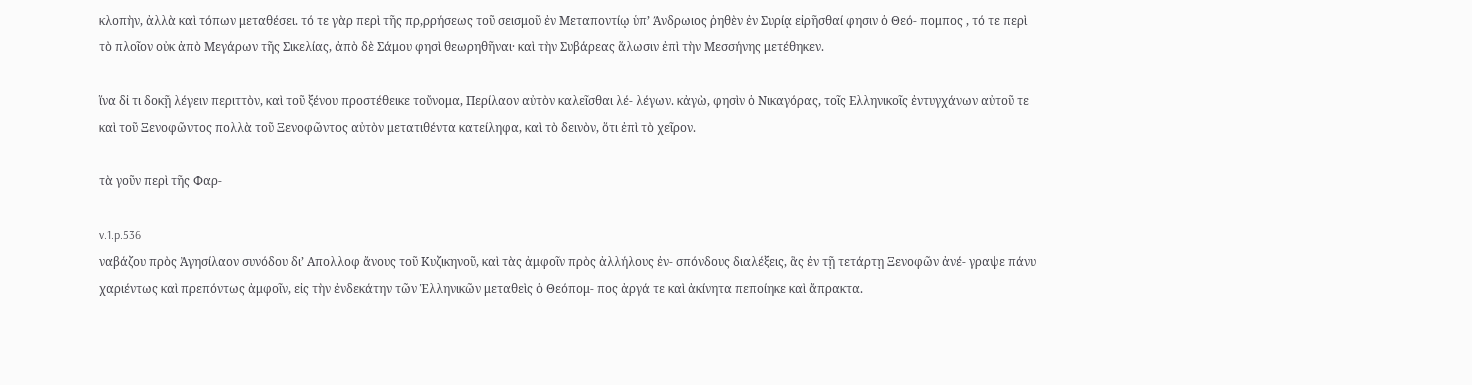κλοπὴν, ἀλλὰ καὶ τόπων μεταθέσει. τό τε γὰρ περὶ τῆς πρ,ρρήσεως τοῦ σεισμοῦ ἐν Μεταποντίῳ ὑπ’ Άνδρωιος ῥηθὲν ἐν Συρίᾳ εἰρῆσθαί φησιν ὁ Θεό- πομπος , τό τε περὶ τὸ πλοῖον οὐκ ἀπὸ Μεγάρων τῆς Σικελίας, ἀπὸ δὲ Σάμου φησὶ θεωρηθῆναι· καὶ τὴν Συβάρεας ἅλωσιν ἐπὶ τὴν Μεσσήνης μετέθηκεν.

ἵνα δἰ τι δοκῇ λέγειν περιττὸν, καὶ τοῦ ξένου προστέθεικε τοὔνομα, Περίλαον αὐτὸν καλεῖσθαι λέ- λέγων. κἀγὼ, φησὶν ὁ Νικαγόρας, τοῖς Eλληνικοῖς ἐντυγχάνων αὐτοῦ τε καὶ τοῦ Ξενοφῶντος πολλὰ τοῦ Ξενοφῶντος αὐτὸν μετατιθέντα κατείληφα, καὶ τὸ δεινὸν, ὅτι ἐπὶ τὸ χεῖρον.

τὰ γοῦν περὶ τῆς Φαρ-

v.1.p.536
ναβάζου πρὸς Ἀγησίλαον συνόδου δι’ Απολλοφ ἄνους τοῦ Κυζικηνοῦ, καὶ τὰς ἀμφοῖν πρὸς ἀλλήλους ἐν- σπόνδους διαλέξεις, ἃς ἐν τῇ τετάρτῃ Ξενοφῶν ἀνέ- γραψε πάνυ χαριέντως καὶ πρεπόντως ἀμφοῖν, εἰς τὴν ἐνδεκάτην τῶν Ἑλληνικῶν μεταθεὶς ὁ Θεόπομ- πος ἀργά τε καὶ ἀκίνητα πεποίηκε καὶ ἄπρακτα.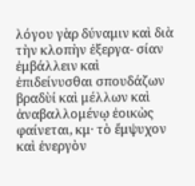λόγου γὰρ δύναμιν καὶ διὰ τὴν κλοπὴν ἐξεργα- σίαν ἐμβάλλειν καὶ ἐπιδείνυσθαι σπουδάζων βραδὺί καὶ μέλλων καὶ ἀναβαλλομένῳ ἐοικὼς φαίνεται, κμ· τὸ ἔμψυχον καὶ ἐνεργὸν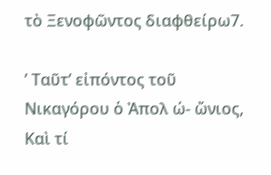τὸ Ξενοφῶντος διαφθείρω7.

’ Ταῦτ’ εἰπόντος τοῦ Νικαγόρου ὁ Ἀπολ ώ- ὤνιος, Καὶ τί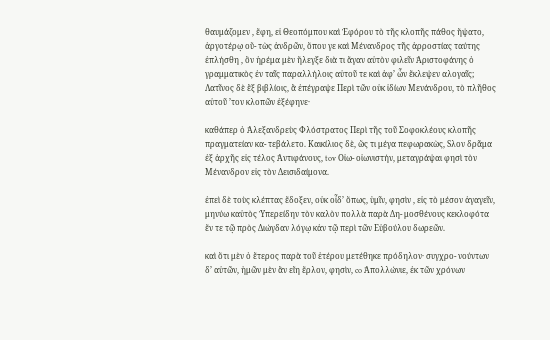θαυμάζομεν , ἔφη, εἰ Θεοπόμπου καὶ Ἐφόρου τὸ τῆς κλοπῆς πάθος ἥψατο, ἀργοτέρῳ οὕ- τὼς ἀνδρῶν, ὅπου γε καὶ Μένανδρος τῆς ἀρροστίας ταύτης ἐπλήσθη , ὃν ἠρέμα μὲν ἤλεγξε διὰ τι ἄγαν αὐτὸν φιλεῖν Ἀριστοφάνης ὁ γραμματικὸς ἐν ταῖς παραλλήλοις αὐτοῦ τε καὶ ἀφ’ ὧν ἔκλεψεν αλογαῖς; Λατῖνος δὲ ἓξ βιβλίοις, ἃ ἐπέγραψε Περὶ τῶν οὐκ ἰδίων Μενάνδρου, τὸ πλῆθος αὐτοῦ ’τον κλοπῶν ἐξέφηνε·

καθάπερ ὁ Ἀλεξανδρεὺς Φλόστρατος Περὶ τῆς τοῦ Σοφοκλέους κλοπῆς πραγματείαν κα- τεβάλετο. Καικίλιος δὲ, ὥς τι μέγα πεφωρακὼς, Sλον δρᾶμα ἐξ ἀρχῆς εἰς τέλος Ἀντιφάνους, tov Οἰω- οἰωνιστήν, μεταγράψαι φησὶ τὸν Μένανδρον εἰς τὸν Δεισιδαίμονα.

ἐπεὶ δὲ τοὺς κλέπτας ἔδοξεν, οὐκ οἶδ’ ὅπως, ὑμῖν, φησὶν , εἰς τὸ μέσον ἀγαγεῖν, μηνύω καὐτὸς Ὑπερείδην τὸν καλὸν πολλὰ παρὰ Δη- μοσθένους κεκλοφότα ἔν τε τῷ πρὸς Διώγδαν λόγῳ κἀν τῷ περὶ τῶν Εὐβούλου δωρεῶν.

καὶ ὅτι μὲν ὁ ἕτερος παρὰ τοῦ ἑτέρου μετέθηκε πρόδηλον· συγχρο- νούντων δ’ αὐτῶν, ἡμῶν μὲν ἂν εἴη ἔρλον, φησὶν, co Ἀπολλώνιε, ἐκ τῶν χρόνων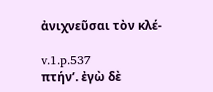ἀνιχνεῦσαι τὸν κλέ-

v.1.p.537
πτήν’. ἐγὼ δὲ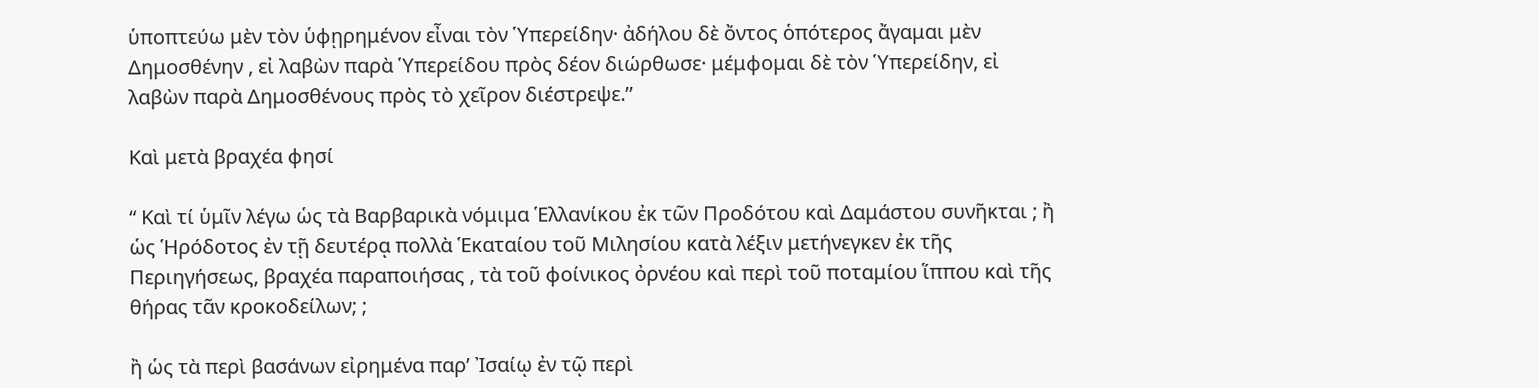ὑποπτεύω μὲν τὸν ὑφῃρημένον εἶναι τὸν Ὑπερείδην· ἀδήλου δὲ ὄντος ὁπότερος ἄγαμαι μὲν Δημοσθένην , εἰ λαβὼν παρὰ Ὑπερείδου πρὸς δέον διώρθωσε· μέμφομαι δὲ τὸν Ὑπερείδην, εἰ λαβὼν παρὰ Δημοσθένους πρὸς τὸ χεῖρον διέστρεψε.’’

Καὶ μετὰ βραχέα φησί

“ Καὶ τί ὑμῖν λέγω ὡς τὰ Βαρβαρικὰ νόμιμα Ἑλλανίκου ἐκ τῶν Προδότου καὶ Δαμάστου συνῆκται ; ἢ ὡς Ἡρόδοτος ἐν τῇ δευτέρᾳ πολλὰ Ἑκαταίου τοῦ Μιλησίου κατὰ λέξιν μετήνεγκεν ἐκ τῆς Περιηγήσεως, βραχέα παραποιήσας , τὰ τοῦ φοίνικος ὀρνέου καὶ περὶ τοῦ ποταμίου ἵππου καὶ τῆς θήρας τᾶν κροκοδείλων; ;

ἢ ὡς τὰ περὶ βασάνων εἰρημένα παρ’ Ἰσαίῳ ἐν τῷ περὶ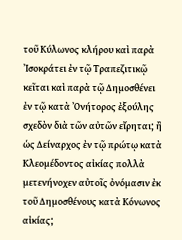τοῦ Κύλωνος κλήρου καὶ παρὰ Ἰσοκράτει ἐν τῷ Τραπεζιτικῷ κεῖται καὶ παρὰ τῷ Δημοσθένει ἐν τῷ κατὰ Ὀνήτορος ἐξούλης σχεδὸν διὰ τῶν αὐτῶν εἴρηται; ἢ ὡς Δείναρχος ἐν τῷ πρώτῳ κατὰ Κλεομέδοντος αἰκίας πολλὰ μετενήνοχεν αὐτοῖς ὀνόμασιν ἐκ τοῦ Δημοσθένους κατὰ Κόνωνος αἰκίας;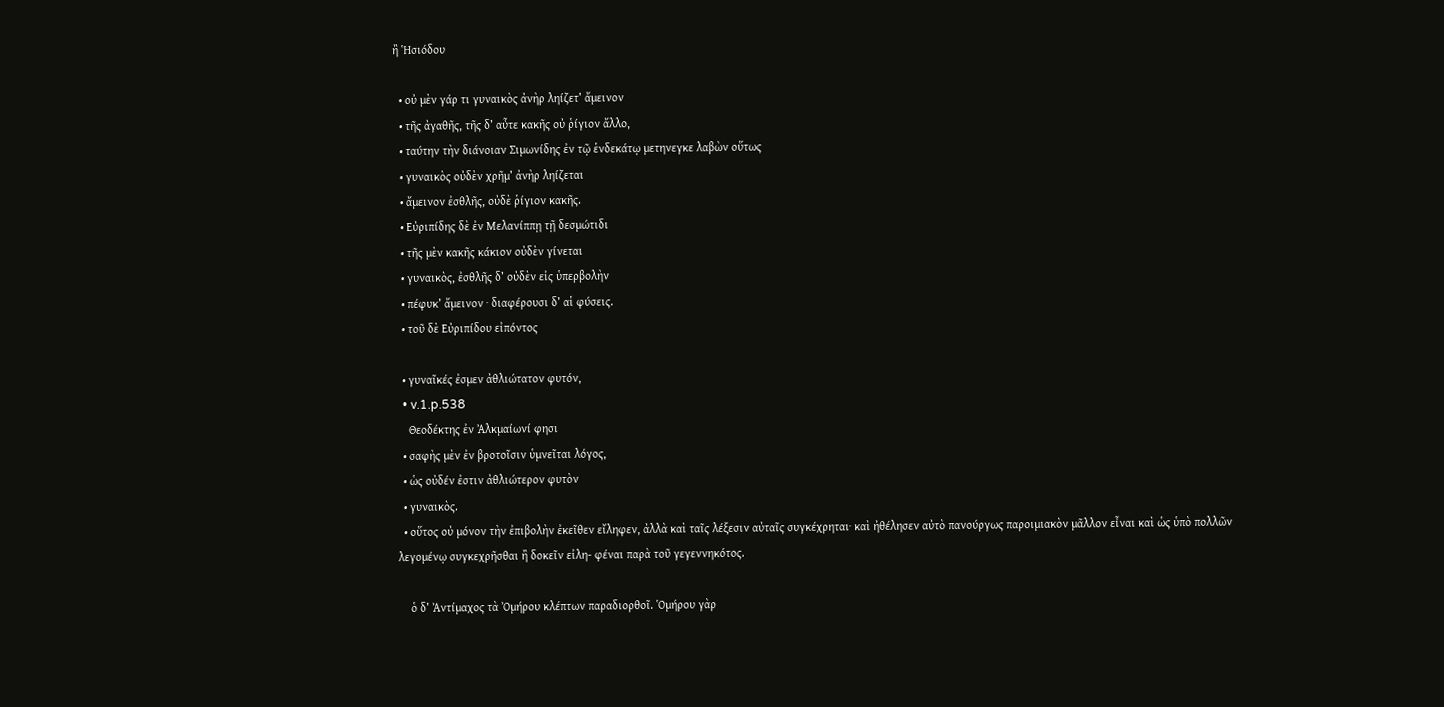ἢ Ἡσιόδου

  • οὐ μὲν γάρ τι γυναικὸς ἀνὴρ ληίζετ’ ἄμεινον
  • τῆς ἀγαθῆς, τῆς δ’ αὖτε κακῆς οὐ ῥίγιον ἄλλο,
  • ταύτην τὴν διάνοιαν Σιμωνίδης ἐν τῷ ἑνδεκάτῳ μετηνεγκε λαβὼν οὕτως
  • γυναικὸς οὐδὲν χρῆμ’ ἀνὴρ ληίζεται
  • ἄμεινον ἐσθλῆς, οὐδὲ ῥίγιον κακῆς.
  • Εὐριπίδης δὲ ἐν Μελανίππῃ τῇ δεσμώτιδι
  • τῆς μὲν κακῆς κάκιον οὐδὲν γίνεται
  • γυναικὸς, ἐσθλῆς δ’ οὐδὲν εἰς ὑπερβολὴν
  • πέφυκ’ ἄμεινον · διαφέρουσι δ’ αἱ φύσεις.
  • τοῦ δὲ Εὐριπίδου εἰπόντος

  • γυναῖκές ἐσμεν ἀθλιώτατον φυτόν,
  • v.1.p.538
    Θεοδέκτης ἐν Ἀλκμαίωνί φησι
  • σαφὴς μὲν ἐν βροτοῖσιν ὑμνεῖται λόγος,
  • ὡς οὐδέν ἐστιν ἀθλιώτερον φυτὸν
  • γυναικὸς.
  • οὕτος οὐ μόνον τὴν ἐπιβολὴν ἐκεῖθεν εἴληφεν, ἀλλὰ καὶ ταῖς λέξεσιν αὐταῖς συγκέχρηται· καὶ ἠθέλησεν αὐτὸ πανούργως παροιμιακὸν μᾶλλον εἶναι καὶ ὡς ὑπὸ πολλῶν λεγομένῳ συγκεχρῆσθαι ἢ δοκεῖν εἰλη- φέναι παρὰ τοῦ γεγεννηκότος.

    ὁ δ’ Ἀντίμαχος τὰ Ὀμήρου κλέπτων παραδιορθοῖ. Ὁμήρου γὰρ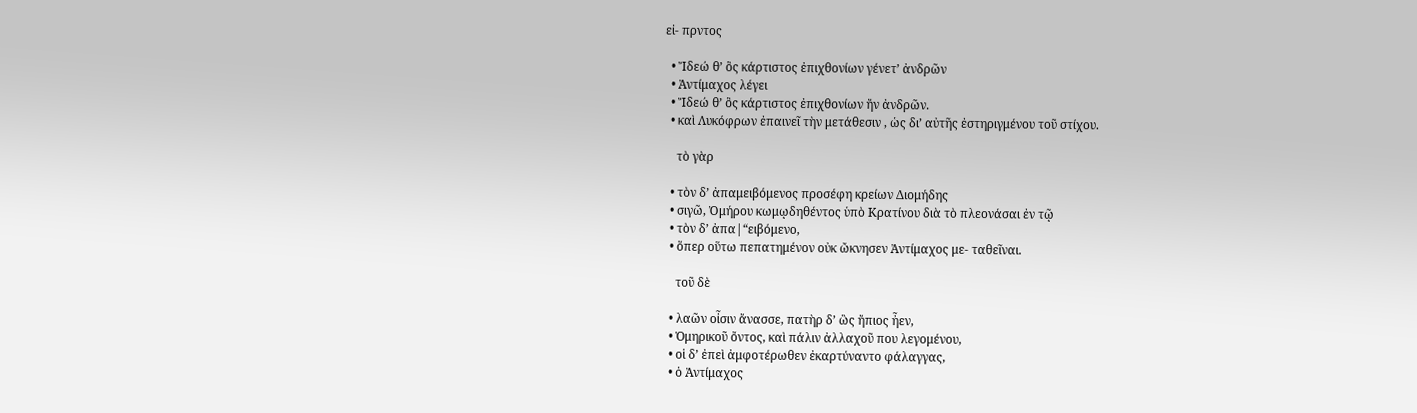εἰ- πρντος

  • Ἴδεώ θ’ ὃς κάρτιστος ἐπιχθονίων γένετ’ ἀνδρῶν
  • Ἀντίμαχος λέγει
  • Ἴδεώ θ’ ὃς κάρτιστος ἐπιχθονίων ἤν ἀνδρῶν.
  • καὶ Λυκόφρων ἐπαινεῖ τὴν μετάθεσιν , ὡς δι’ αὐτῆς ἐστηριγμένου τοῦ στίχου.

    τὸ γὰρ

  • τὸν δ’ ἀπαμειβόμενος προσέφη κρείων Διομήδης
  • σιγῶ, Ὀμήρου κωμῳδηθέντος ὑπὸ Κρατίνου διὰ τὸ πλεονάσαι ἐν τῷ
  • τὸν δ’ ἀπα|“ειβόμενο,
  • ὅπερ οὕτω πεπατημένον οὐκ ὤκνησεν Ἀντίμαχος με- ταθεῖναι.

    τοῦ δὲ

  • λαῶν οἶσιν ἄνασσε, πατὴρ δ’ ὣς ἤπιος ἦεν,
  • Ὁμηρικοῦ ὄντος, καὶ πάλιν ἀλλαχοῦ που λεγομένου,
  • οἱ δ’ ἐπεὶ ἀμφοτέρωθεν ἐκαρτύναντο φάλαγγας,
  • ὁ Ἀντίμαχος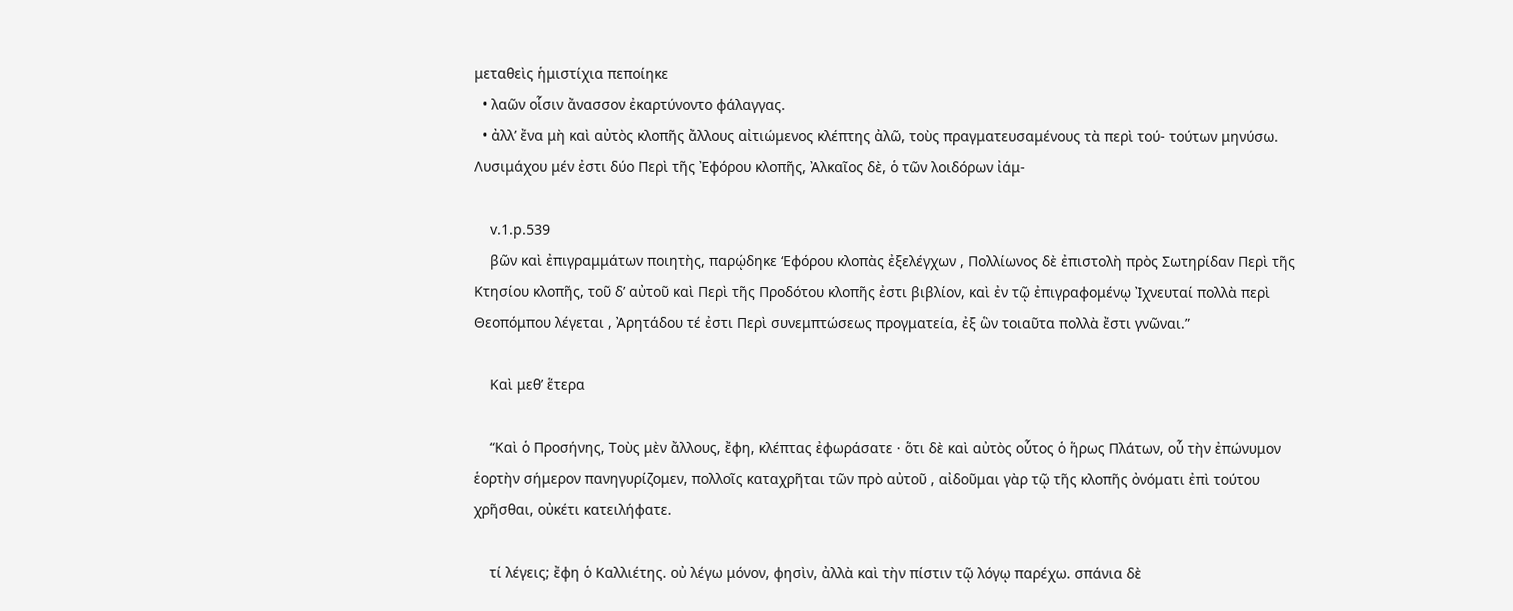μεταθεὶς ἡμιστίχια πεποίηκε
  • λαῶν οἷσιν ἄνασσον ἐκαρτύνοντο φάλαγγας.
  • ἀλλ’ ἔνα μὴ καὶ αὐτὸς κλοπῆς ἄλλους αἰτιώμενος κλέπτης ἀλῶ, τοὺς πραγματευσαμένους τὰ περὶ τού- τούτων μηνύσω. Λυσιμάχου μέν ἐστι δύο Περὶ τῆς Ἐφόρου κλοπῆς, Ἀλκαῖος δὲ, ὁ τῶν λοιδόρων ἰάμ-

    v.1.p.539
    βῶν καὶ ἐπιγραμμάτων ποιητὴς, παρῴδηκε ‘Εφόρου κλοπὰς ἐξελέγχων , Πολλίωνος δὲ ἐπιστολὴ πρὸς Σωτηρίδαν Περὶ τῆς Κτησίου κλοπῆς, τοῦ δ’ αὐτοῦ καὶ Περὶ τῆς Προδότου κλοπῆς ἐστι βιβλίον, καὶ ἐν τῷ ἐπιγραφομένῳ Ἰχνευταί πολλὰ περὶ Θεοπόμπου λέγεται , Ἀρητάδου τέ ἐστι Περὶ συνεμπτώσεως προγματεία, ἐξ ὣν τοιαῦτα πολλὰ ἔστι γνῶναι.”

    Καὶ μεθ’ ἕτερα

    “Καὶ ὁ Προσήνης, Τοὺς μὲν ἄλλους, ἔφη, κλέπτας ἐφωράσατε · ὅτι δὲ καὶ αὐτὸς οὗτος ὁ ἥρως Πλάτων, οὗ τὴν ἐπώνυμον ἑορτὴν σήμερον πανηγυρίζομεν, πολλοῖς καταχρῆται τῶν πρὸ αὐτοῦ , αἰδοῦμαι γὰρ τῷ τῆς κλοπῆς ὀνόματι ἐπὶ τούτου χρῆσθαι, οὐκέτι κατειλήφατε.

    τί λέγεις; ἔφη ὁ Καλλιέτης. οὐ λέγω μόνον, φησὶν, ἀλλὰ καὶ τὴν πίστιν τῷ λόγῳ παρέχω. σπάνια δὲ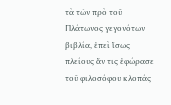τὰ τῶν πρὸ τοῦ Πλάτωνος γεγονότων βιβλία, ἐπεὶ ἴσως πλείους ἄν τις ἐφώρασε τοῦ φιλοσόφου κλοπάς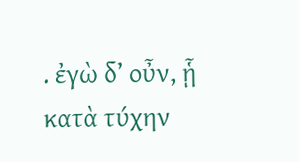. ἐγὼ δ’ οὖν, ᾗ κατὰ τύχην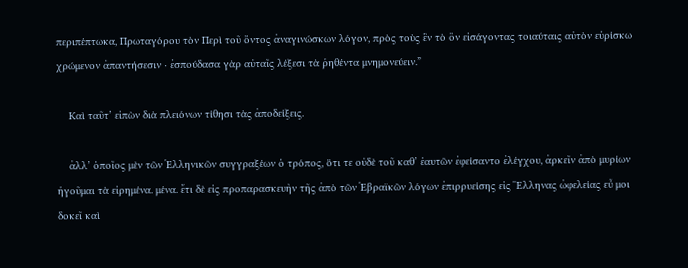περιπέπτωκα, Πρωταγόρου τὸν Περὶ τοῦ ὄντος ἀναγινώσκων λόγον, πρὸς τοὺς ἓν τὸ ὂν εἰσάγοντας τοιαύταις αὐτὸν εὑρίσκω χρώμενον ἀπαντήσεσιν · ἐσπούδασα γὰρ αὐταῖς λέξεσι τὰ ῥηθέντα μνημονεύειν.”

    Καὶ ταῦτ’ εἰπὼν διὰ πλειόνων τίθησι τὰς ἀποδείξεις.

    ἀλλ’ ὁποῖος μὲν τῶν Ἑλληνικῶν συγγραξέων ὁ τρόπος, ὅτι τε οὐδὲ τοῦ καθ’ ἑαυτῶν ἐφείσαντο ἐλέγχου, ἀρκεῖν ἀπὸ μυρίων ἡγοῦμαι τὰ εἰρημένα. μένα. ἔτι δὲ εἰς προπαρασκευὴν τῆς ἀπὸ τῶν Ἑβραϊκῶν λόγων ἐπιρρυείσης εἰς Ἕλληνας ὠφελείας εὖ μοι δοκεῖ καὶ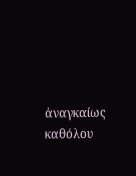ἀναγκαίως καθόλου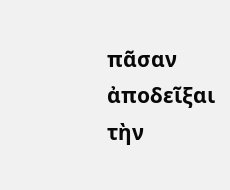πᾶσαν ἀποδεῖξαι τὴν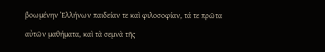βοωμένην Ἑλλήνων παιδείαν τε καὶ φιλοσοφίαν, τά τε πρῶτα αὐτῶν μαθήματα, καὶ τὰ σεμνὰ τῆς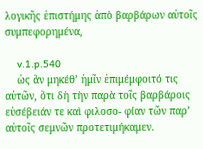λογικῆς ἐπιστήμης ἀπὸ βαρβάρων αὐτοῖς συμπεφορημένα,

    v.1.p.540
    ὡς ἂν μηκέθ’ ἡμῖν ἐπιμέμφοιτό τις αὐτῶν, ὅτι δὴ τὴν παρὰ τοῖς βαρβάροις εὐσέβειάν τε καὶ φιλοσο- φίαν τῶν παρ’ αὐτοῖς σεμνῶν προτετιμήκαμεν.